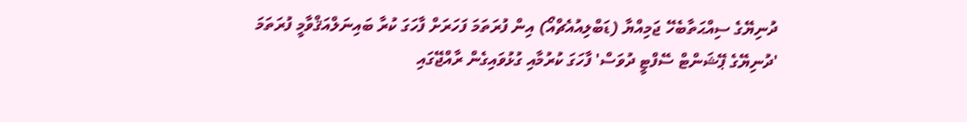ދުނިޔޭގެ ސިއްޙަތާބެހޭ ޖަމިއްޔާ (ޑަބްލިއުއެޗްއޯ) އިން ފުރަތަމަ ފަހަރަށް ފާހަގަ ކުރާ ބައިނަލްއަޤްވާމީ ފުރަތަމަ 'ދުނިޔޭގެ ޕޭޝަންޓް ސޭފްޓީ ދުވަސް' ފާހަގަ ކުރުމާއި ގުޅުވައިގެން ރާއްޖޭގައި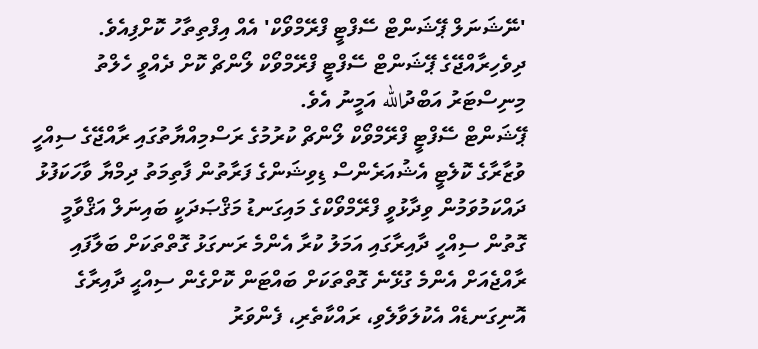'ނޭޝަނަލް ޕޭޝަންޓް ސޭފްޓީ ފްރޭމްވޯކް' އެއް އިފްތިތާހު ކޮށްފިއެވެ. ދިވެހިރާއްޖޭގެ ޕޭޝަންޓް ސޭފްޓީ ފްރޭމްވޯކް ލޯންޗް ކޮށް ދެއްވީ ހެލްތު މިނިސްޓަރު އަބްދުالله އަމީނު އެވެ.
ޕޭޝަންޓް ސޭފްޓީ ފްރޭމްވޯކް ލޯންޗް ކުރުމުގެ ރަސްމިއްޔާތުގައި ރާއްޖޭގެ ސިއްހީ ވުޒާރާގެ ކޮލެޓީ އެޝުއަރެންސް ޑިވިޝަންގެ ފަރާތުން ފާތިމަތު ދިމްޔާ ވާހަކަފުޅު ދައްކަމުވަމުން ވިދާޅުވީ ފްރޭމްވޯކްގެ މައިގަނޑު މަޤްޞަދަކީ ބައިނަލް އަޤްވާމީ ގޮތުން ސިއްހީ ދާއިރާގައި އަމަލު ކުރާ އެންމެ ރަނގަޅު ގޮތްތަކަށް ބަލާފައި ރާއްޖެއަށް އެންމެ ގުޅޭނެ ގޮތްތަކަށް ބައްޓަން ކޮށްގެން ސިއްޙީ ދާއިރާގެ އޮނިގަނޑެއް އެކުލަވާލެވި، ރައްކާތެރި، ފެންވަރު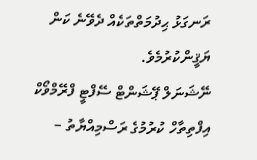ރަނގަޅު ޙިދުމަތްތަކެއް ދެވޭނެ ކަން ޔަޤީންކުރުމެވެ.
ނޭޝަނަލް ޕޭޝަންޓް ސޭފްޓީ ފްރޭމްވޯކް އިފްތިތާހް ކުރުމުގެ ރަސްމިއްޔާތު –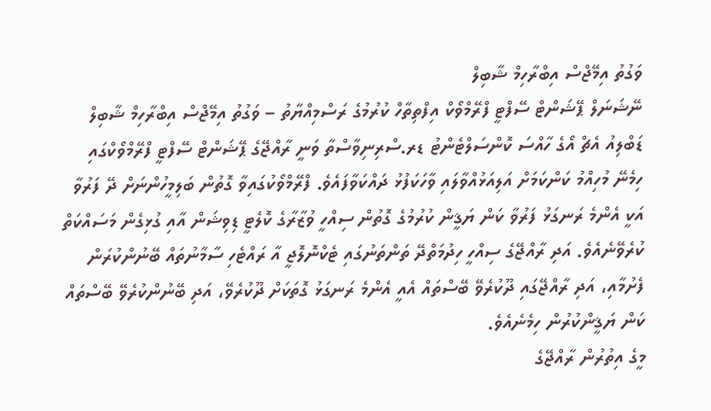ވަގުތު އިމޭޖްސް އިބްރާހިމް ޝާބިލް
ނޭޝަނަލް ޕޭޝަންޓް ސޭފްޓީ ފްރޭމްވޯކް އިފްތިތާހް ކުރުމުގެ ރަސްމިއްޔާތު – ވަގުތު އިމޭޖްސް އިބްރާހިމް ޝާބިލް
ޑަބްލިއު އެޗް އޯގެ ހާއްސަ ކޮންސަލްޓެންޓު ޑރ.ސްރިނިވާސްތާ ވަނީ ރާއްޖޭގެ ޕޭޝަންޓް ސޭފްޓީ ފްރޭމްވޯކްގައި ހިމެނޭ މުހިއްމު ކަންކަމަށް އަލިއަޅުއްވާލައި ވާހަކަފުޅު ދައްކަވާފައެވެ. ފްރޭމްވޯކުގައިވާ ގޮތުން ބަލިމީހުންނަށް ދޭ ފަރުވާ އަކީ އެންމެ ރަނގަޅު ފަރުވާ ކަން ޔަޤީން ކުރުމުގެ ގޮތުން ސިއްހީ ވުޒާރާގެ ކޮލެޓީ ޑިވިޝަން އާއި ގުޅިގެން މަސައްކަތް ކުރެވޭނެއެވެ. އަދި ރާއްޖޭގެ ސިއްހީ ހިދުމަތްދޭ ތަންތަނުގައި ޓެކްނޮލޮޖީ އާ ރައްޓެހި ސާމާނުތައް ބޭނުންކުރަން ފެށުމާއި، އަދި ރާއްޖޭގައި ދޫކުރެވޭ ބޭސްތައް އެއީ އެންމެ ރަނގަޅު ގޮތަކަށް ދޫކުރެވޭ، އަދި ބޭނުންކުރެވޭ ބޭސްތައް ކަން ޔަޤީންކުރުން ހިމެނެއެވެ.
މީގެ އިތުރުން ރާއްޖޭގެ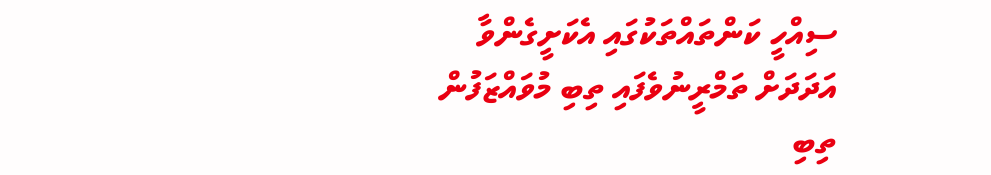ސިއްހީ ކަންތައްތަކުގައި އެކަށީގެންވާ އަދަދަށް ތަމްރީނުވެފައި ތިބި މުވައްޒަފުން ތިބި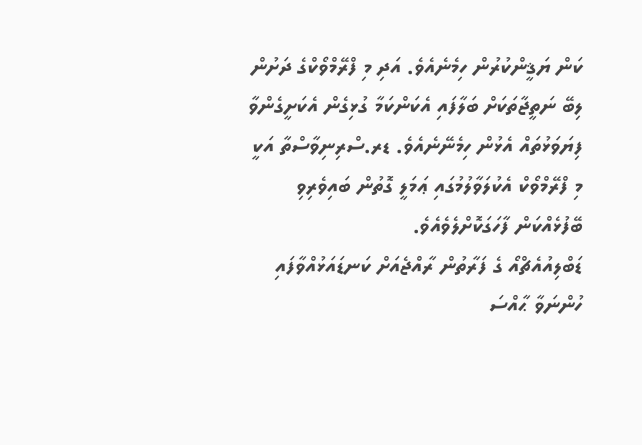ކަން ޔަޤީންކުރުން ހިމެނެއެވެ. އަދި މި ފްރޭމްވޯކްގެ ދަށުން ލިބޭ ނަތީޖާތަކަށް ބަލާފައި އެކަންކަމާ ގުޅިގެން އެކަށީގެންވާ ފިޔަވަޅުތައް އެޅުން ހިމެނޭނެއެވެ. ޑރ.ސްރިނިވާސްތާ އަކީ މި ފްރޭމްވޯކް އެކުލަވާލުމުގައި ޢަމަލީ ގޮތުން ބައިވެރިވި ބޭފުޅެއްކަން ފާހަގަކޮށްލެވެއެވެ.
ޑަބްލިއުއެޗްއޯ ގެ ފަރާތުން ރާއްޖެއަށް ކަނޑައަޅުއްވާފައި ހުންނަވާ ޙާއްސަ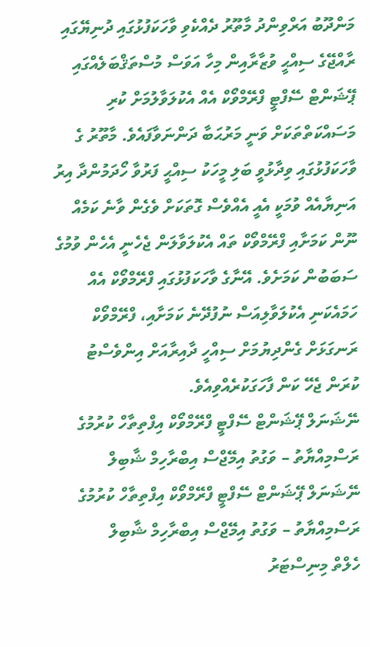މަންދޫބު އަރްވިންދު މާތޫރު ދެއްކެވި ވާހަކަފުޅުގައި ދުނިޔޭގައި ރާއްޖޭގެ ސިއްޙީ ވުޒާރާއިން މިހާ އަވަސް މުސްތަޤްބަލެއްގައި ޕޭޝަންޓް ސޭފްޓީ ފްރޭމްވޯކް އެއް އެކުލަވާލުމަށް ކުރި މަސައްކަތްތަކަށް ވަނީ މަރުޙަބާ ދަންނަވާފައެވެ. މާތޫރު ގެ ވާހަކަފުޅުގައި ވިދާޅުވީ ބަލި މީހަކު ސިއްޙީ ފަރުވާ ހޯދަމުންދާ އިރު އަނިޔާއެއް ވުމަކީ އެއީ އެއްވެސް ގޮތަކަށް ވެގެން ވާނެ ކަމެއް ނޫން ކަމަށާއި ފްރޭމްވޯކް ތައް އެކުލަވާލަން ޖެހެނީ އެހެން ވުމުގެ ސަބަބުން ކަމަށެވެ. އޭނާގެ ވާހަކަފުޅުގައި ފްރޭމްވޯކް އެއް ހަމައެކަނި އެކުލަވާލިއަސް ނުފުދޭނެ ކަމަށާއި، ފްރޭމްވޯކް ރަނގަޅަށް ގެންދިޔުމަށް ސިއްހީ ދާއިރާއަށް އިންވެސްޓު ކުރަން ޖެހޭ ކަން ފާހަގަކުރެއްވިއެވެ.
ނޭޝަނަލް ޕޭޝަންޓް ސޭފްޓީ ފްރޭމްވޯކް އިފްތިތާހް ކުރުމުގެ ރަސްމިއްޔާތު – ވަގުތު އިމޭޖްސް އިބްރާހިމް ޝާބިލް
ނޭޝަނަލް ޕޭޝަންޓް ސޭފްޓީ ފްރޭމްވޯކް އިފްތިތާހް ކުރުމުގެ ރަސްމިއްޔާތު – ވަގުތު އިމޭޖްސް އިބްރާހިމް ޝާބިލް
ހެލްތް މިނިސްޓަރު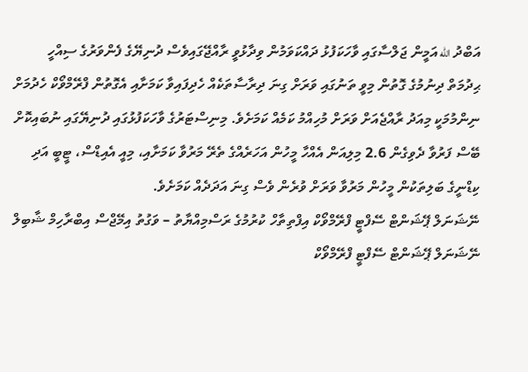އަބްދު الله އަމީން ޖަލްސާގައި ވާހަކަފުޅު ދައްކަވަމުން ވިދާޅުވީ ރާއްޖޭގައިވެސް ދުނިޔޭގެ ފެންވަރުގެ ސިއްހީ ޙިދުމަތް ދިނުމުގެ ގޮތުން މިވީ ތަނުގައި ވަރަށް ގިނަ ދިރާސާތަކެއް ހެދިފައިވާ ކަމަށާއި އެގޮތުން ފްރޭމްވޯކް ހެދުމަށް ނިންމުމަކީ މިއަދު ރާއްޖެއަށް ވަރަށް މުހިއްމު ކަމެއް ކަމަށެވެ. މިނިސްޓަރުގެ ވާހަކަފުޅުގައި ދުނިޔޭގައި ނުބައިކޮށް ބޭސް ފަރުވާ ދެވިގެން 2.6 މިލިއަން އެއްހާ މީހުން އަހަރެއްގެ ތެރޭ މަރުވާ ކަމަށާއި، މިއީ އެއިޑްސް، ޓީބީ އަދި ކިޑްނީގެ ބަލިތަކުން މީހުން މަރުވާ ވަރަށް ވުރެން ވެސް ގިނަ އަދަދެއް ކަމަށެވެ.
ނޭޝަނަލް ޕޭޝަންޓް ސޭފްޓީ ފްރޭމްވޯކް އިފްތިތާހް ކުރުމުގެ ރަސްމިއްޔާތު – ވަގުތު އިމޭޖްސް އިބްރާހިމް ޝާބިލް
ނޭޝަނަލް ޕޭޝަންޓް ސޭފްޓީ ފްރޭމްވޯކް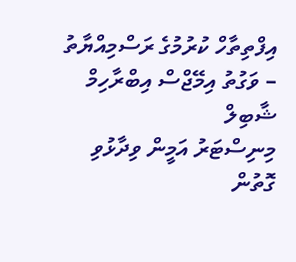އިފްތިތާހް ކުރުމުގެ ރަސްމިއްޔާތު – ވަގުތު އިމޭޖްސް އިބްރާހިމް ޝާބިލް
މިނިސްޓަރު އަމީން ވިދާޅުވި ގޮތުން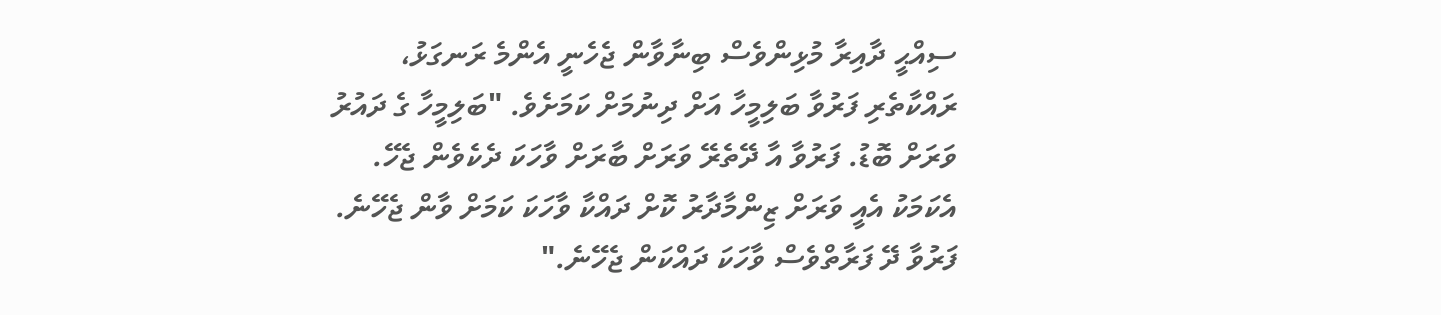ސިއްޙީ ދާއިރާ މުޅިންވެސް ބިނާވާން ޖެހެނީ އެންމެ ރަނގަޅު، ރައްކާތެރި ފަރުވާ ބަލިމީހާ އަށް ދިނުމަށް ކަމަށެވެ. "ބަލިމީހާ ގެ ދައުރު ވަރަށް ބޮޑު. ފަރުވާ އާ ދޭތެރޭ ވަރަށް ބާރަށް ވާހަކަ ދެކެވެން ޖެހޭ. އެކަމަކު އެއީ ވަރަށް ޒިންމާދާރު ކޮށް ދައްކާ ވާހަކަ ކަމަށް ވާން ޖެހޭނެ. ފަރުވާ ދޭ ފަރާތްވެސް ވާހަކަ ދައްކަން ޖެހޭނެ."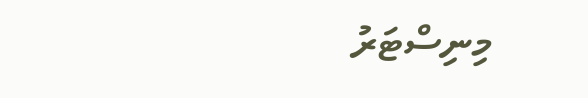މިނިސްޓަރު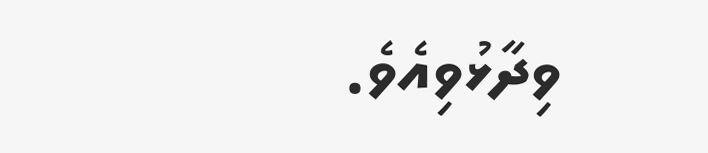ވިދާޅުވިއެވެ.